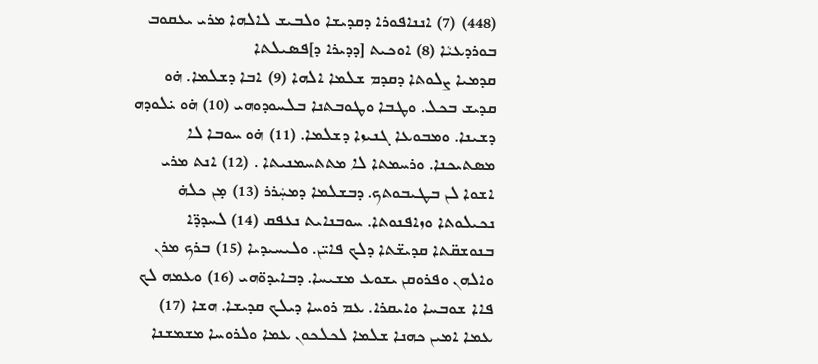(448) (7) ܐܢܢܐܦܘܪܐ ܕܩܕܝܫܐ ܘܠܒܝܫ ܠܐܠܗܐ ܡܪܝ ܝܥܩܘܒ ܒܘܪܕܥܝܵܐ (8) ܐܘܟܝܬ [ܕܕܝܪܐ ܕ]ܦܣܝܠܬܐ
ܩܕܡܝܐ ܨܠܘܬܐ ܕܩܕܡ ܫܠܡܐ ܐܠܗܐ (9) ܐܒܐ ܕܫܠܡܐ. ܗ̇ܘ ܩܕܝܫ ܒܟܠ. ܘܛܒܐ ܘܛܘܒܬܢܐ ܒܠܚܘܕܘܗܝ (10) ܗ̇ܘ ܝ̇ܠܘܕܗ ܕܫܝܢܐ. ܘܡܒܘܥܐ ܓܢܝܙܐ ܕܫܠܡܐ. (11) ܗ̇ܘ ܚܘܒܐ ܠܐ ܡܣܬܝܟܢܐ. ܘܪܚܡܬܐ ܠܐ ܡܬܬܚܡܢܝܬܐ . (12) ܐܢܬ ܡܪܝ ܐܫܘܐ ܠܢ ܒܛܝܒܘܬܟ. ܕܒܫܠܡܐ ܕܡܚܲܪܪ (13) ܡ̣ܢ ܟܠܗ̇ ܢܟܝܠܘܬܐ ܘܙܐܦܢܘܬܐ. ܚܘܒܢܐܝܬ ܢܥܦܩ (14) ܠܚܕܕ̈ܐ ܒܢܘܫܩ̈ܬܐ ܩܕܝܫ̈ܬܐ ܕܠܟ ܦܐܝ̈ܢ. ܘܠܝܚܝܕܝܐ (15) ܒܪܟ ܡܪܢ ܘܐܠܗܢ ܘܦܪܘܩܢ ܝܫܘܥ ܡܫܝܚܐ. ܕܒܐܝܕܘ̈ܗܝ (16) ܘܥܡܗ ܠܟ ܦܐܐ ܫܘܒܚܐ ܘܐܝܩܪܐ. ܥܡ ܪܘܚܐ ܕܝܠܟ ܩܕܝܫܐ. ܗܫܐ (17) ܥܡܐ ܐܡܝܢ ܟܗܢܐ ܫܠܡܐ ܠܟܠܟܘܢ ܥܡܐ ܘܠܪܘܚܐ ܡܫܡܫܢܐ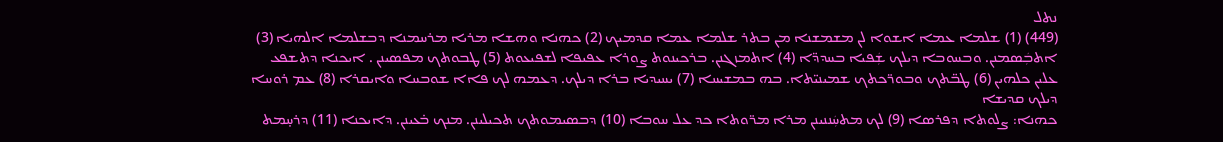ܢܬܠ
(449) (1) ܫܠܡܐ ܥܡܐ ܐܫܘܐ ܠܢ ܡܫܡܫܢܐ ܡܢ ܒܬܪ ܫܠܡܐ ܥܡܐ ܩܕܡܝܟ (2) ܟܗܢܐ ܘܗܫܐ ܡܪܝܐ ܡܪܚܡܢܐ ܕܒܫܠܡܐ ܐܠܗܝܐ (3) ܐܬܒܲܣܡܢܢ. ܘܒܚܘܒܐ ܕܝܠܟ ܫܲܦܝܐ ܒܚܕܕ̈ܐ (4) ܐܬܡܙܓܢܢ. ܒܪܟܝܢܘܬ ܨܘܪܐ ܥܦܝܦܐ ܠܫܦܝܥܘܬ (5) ܛܒܘܬܟ ܡܦܤܝܢܢ . ܐܝܟܢܐ ܕܬܫܦܥ ܥܠܝܢ ܟܠܗܝܢ (6) ܛܒ̈ܬܟ ܘܒܘܪ̈ܟܬܟ ܫܡܝܢܝ̈ܬܐ. ܒܗ ܒܡܫܝܚܐ (7) ܝܚܝܕܝܐ ܒܪܐ ܕܝܠܟ. ܕܥܡܗ ܠܟ ܦܐܐ ܫܘܒܚܐ ܘܐܝܩܪܐ (8) ܥܡ ܪܘܚܐ ܕܝܠܟ ܩܕܝܫܐ
ܟܗܢܐ: ܨܠܘܬܐ ܕܦܪܣܐ (9) ܠܟ ܡܬܚܲܢܢܝܢܢ ܡܪܐ ܡܪ̈ܘܬܐ ܟܕ ܥܠ ܚܘܒܐ (10) ܕܒܣܝܡܘܬܟ ܬܟܝܠܝܢܢ. ܡܢܟ ܒ̇ܥܝܢܢ. ܕܐܝܟܢܐ (11) ܕܪܚ̣ܡܬ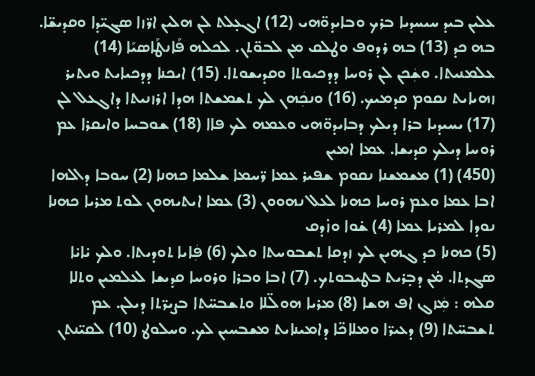ܥܠܝܢ ܒܝܕ ܚܝܚܕܝܐ ܒܪܟ ܘܒܐܝܕܘ̈ܗܝ (12) ܐܓܥ̣ܠܬ ܠܢ ܗܠܝܢ ܐܪ̈ܙܐ ܤܓܝ̈ܕܐ ܘܩܕܝܫ̈ܐ. ܒܗ ܟܕ (13) ܒܗ ܪܕܘܦ ܘܛܠܩ ܡܢ ܠܒܘ̈ܬܢ. ܠܟܠܗ ܦܰܐܢܛܰܐܣܝܰܐ (14) ܥܠܡܢܝܬܐ. ܘܫܲܟܢ ܠܢ ܪܘܚܐ ܕܕܟܝܘܬܐ ܘܩܕܝܫܘܬܐ. (15) ܐܝܟܢܐ ܕܕܟܝܐܝܬ ܘܝܬܝܪ ܙܗܝܐܝܬ ܢܩܘܡ ܩܕܡܝܟ. (16) ܘܢܟܲܗܢ ܠܟ ܬܫܡܫܬܐ ܗܕܐ ܐܪܙܢܝܬܐ ܕܐܓܥܠ ܠܢ (17) ܝܚܝܕܝܐ ܒܪܐ ܕܝܠܟ ܕܒܐܝܕܘ̈ܗܝ ܘܥܡܗ ܠܟ ܦܐܐ (18) ܫܘܒܚܐ ܘܐܝܩܪܐ ܥܡ ܪܘܚܐ ܕܝܠܟ ܩܕܝܫܐ. ܥܡܐ ܐܡܝܢ
(450) (1) ܡܫܡܫܢܐ ܢܩܘܡ ܫܦܝܪ ܥܡܐ ܪ̈ܚܡܐ ܫܠܡܐ ܟܗܢܐ (2) ܚܘܒܐ ܕܐܠܗܐ ܐܒܐ ܥܡܐ ܘܥܡ ܪܘܚܐ ܟܗܢܐ ܠܥܠ ܢܗܘܘܢ (3) ܥܡܐ ܐܝܬܝܗܘܢ ܠܘܬ ܡܪܝܐ ܟܗܢܐ ܢܘܕܐ ܠܡܪܝܐ ܥܡܐ (4) ܫ̇ܘܐ ܘܙ̇ܕܩ
(5) ܟܗܢܐ ܟܕ ܓܗܝܢ ܠܟ ܙܕܩܐ ܬܫܒܘܚܬܐ ܘܠܟ (6) ܦܲܐܝܐ ܬܘܕܝܬܐ. ܘܠܟ ܝ̇ܐܝ̇ܐ ܤܓܕܬܐ. ܡ̇ܢ ܕܒ̣ܪܝܬ ܒܛܝܒܘܬܟ. (7) ܐܒܐ ܘܒܪܐ ܘܪܘܚܐ ܩܕܝܫܐ ܠܥܠܡܝܢ ܘܬܠܐ ܩܠܗ : ܡܲܙܓ ܐܦ ܗܫܐ (8) ܡܪܝܐ ܗܘܠ̈ܠܐ ܘܬܫܒܚ̈ܬܐ ܒܨܝܪ̈ܬܐ ܕܝܠܢ. ܥܡ ܬܫܒܚ̈ܬܐ (9) ܕܥܝܪ̈ܐ ܘܡܠܐܟ̈ܐ ܕܐܡܝܢܐܝܬ ܡܫܒܚܝܢ ܠܟ. ܘܚܠܘܛ (10) ܠܩܝ̈ܢܬܢ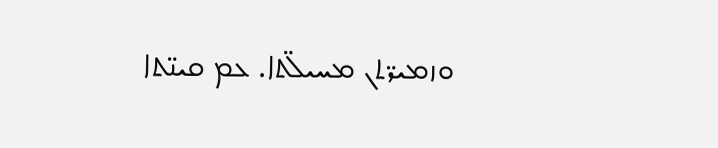ܘܙܡܝܪ̈ܬܢ ܡܚܝܠ̈ܬܐ. ܥܡ ܩܝܢ̈ܬܐ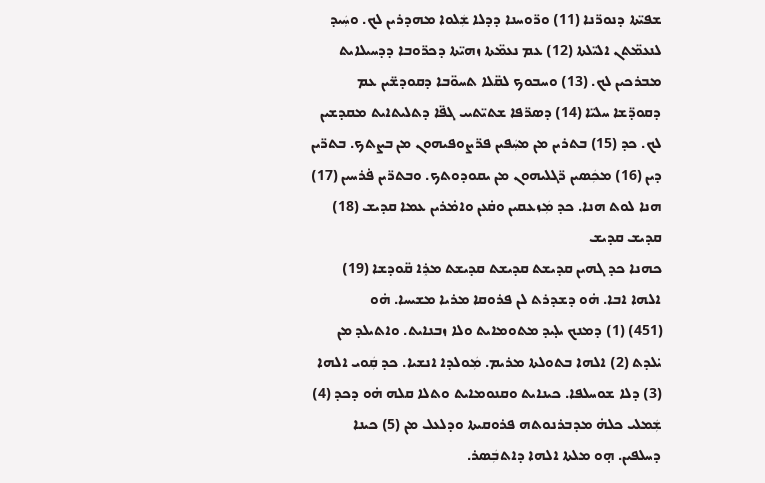ܫܦܝ̈ܬܐ ܕܢܘܪ̈ܢܐ (11) ܘܪ̈ܘܚܢܐ ܕܕܠܐ ܫܲܠܘܐ ܡܗܕܪܝܢ ܠܟ. ܘܚܲܝܕ ܠܢܥܡ̈ܬܢ ܐܠܝ̈ܠܬܐ (12) ܥܡ ܢܥܡ̈ܬܐ ܙܗܝ̈ܬܐ ܕܟܪ̈ܘܒܐ ܕܕܚܝܠܐܝܬ ܡܒܪܟܝܢ ܠܟ. (13) ܘܚܒܘܟ ܠܩ̈ܠܐ ܬܚܘ̈ܒܐ ܕܩܘܕܫ̈ܝܢ ܥܡ ܕܩܘܕ̈ܫܐ ܚܠܝ̈ܐ (14) ܕܤܪ̈ܦܐ ܫܬܝ̈ܬܝܝ ܓܦ̈ܐ ܕܬܠܝܬܐܝܬ ܡܩܕܫܝܢ ܠܟ. ܟܕ (15) ܒܬܪܝܢ ܡܢ ܡܚܲܦܝܢ ܦܪ̈ܨܘܦܝܗܘܢ ܡܢ ܒܨܬܟ. ܒܬܪ̈ܝܢ ܕܝܢ (16) ܡܟܲܤܝܢ ܪ̈ܓܠܝܗܘܢ ܡܢ ܝܩܘܕܘܬܟ. ܘܒܬܪ̈ܝܢ ܦ̇ܪܚܝܢ (17) ܗܢܐ ܠܘܬ ܗܢܐ. ܟܕ ܡܲܙܥܩܝܢ ܘܩ̇ܥܢ ܘܐܡ̇ܪܝܢ ܥܡܐ ܩܕܝܫ (18) ܩܕܝܫ ܩܕܝܫ
ܟܗܢܐ ܟܕ ܓܗܝܢ ܩܕܝܫܬ ܩܕܝܫܬ ܩܕܝܫܬ ܡܪܸܐ ܩ̈ܘܕܫܐ (19) ܐܠܗܐ ܐܒܐ. ܗ̇ܘ ܕܫܕܪܬ ܠܢ ܦܪܘܩܐ ܡܪܝܐ ܡܫܝܚܐ. ܗ̇ܘ
(451) (1) ܕܡܢܟ ܝܠ̣ܝܕ ܡܬܘܡܐܝܬ ܘܠܐ ܙܒܢܐܝܬ. ܘܐܬܝܠܕ ܡܢ ܝ̇ܠܕܬ (2) ܐܠܗܐ ܒܬܘܠܬܐ ܡܪܝܡ. ܡܲܘܠܕܐ ܐܢܫܝܐ. ܟܕ ܩܲܘܝ ܐܠܗܐ (3) ܕܠܐ ܫܘܚܠܦܐ. ܟܝܢܐܝܬ ܘܩܢܘܡܐܝܬ ܘܬܠܐ ܩܠܗ ܗ̇ܘ ܕܟܕ (4) ܫܲܡܠܝ ܟܠܗ̇ ܡܕܒܪܢܘܬܗ ܦܪܘܩܝܬܐ ܘܕܠܥܠ ܡܢ (5) ܟܝܢܐ ܕܚܠܦܝܢ. ܗ̣ܘ ܡܠܬܐ ܐܠܗܐ ܕܐܬܒܲܣܪ.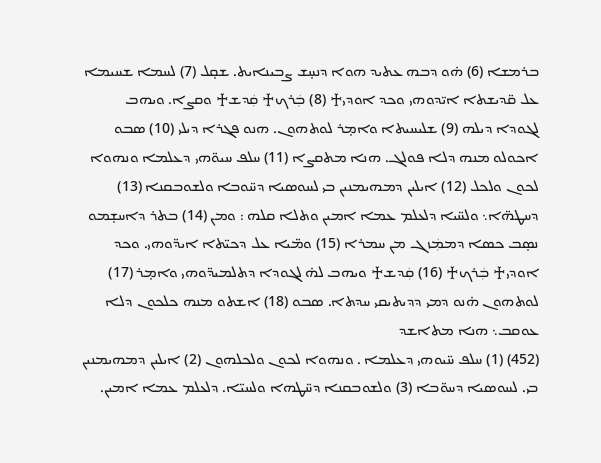ܒܪܡܫܐ (6) ܗ̇ܘ ܕܒܗ ܥܬܝܕ ܗܘܐ ܕܢܚ̣ܫ ܨܒܝܢܐܝܬ. ܫܩ̣ܠ (7) ܠܚܡܐ ܫܚܝܡܐ ܥܠ ܩ̈ܕܝܫܬܐ ܐܝ̈ܕܘܗܝ ܘܟܕ ܐܘܕܝ♰ (8) ܒܲܪܟ♰ ܩܲܕܫ♰ ܘܩܨܐ. ܘܝܗܒ ܠܓܘܕܐ ܕܝܠܗ (9) ܫܠܝܚܝܬܐ ܘܐܡ̣ܪ ܠܘܬܗܘܢ. ܗܢܘ ܦܓܪܐ ܕܝܠܝ (10) ܣܒܘ ܐܟܘܠܘ ܡܢܗ ܕܠܐ ܦܘܠܓ. ܗܢܐ ܡܬܩܨܐ (11) ܚܠܦ ܚܝܘ̈ܗܝ ܕܥܠܡܐ ܘܢܗܘܐ ܠܟܘܢ ܘܠܟܠ (12) ܐܝܠܝܢ ܕܡܗܝܡܢܝܢ ܒܝ ܠܚܘܣܝܐ ܕܚ̈ܘܒܐ ܘܠܫܘܒܩܢܐ (13) ܕܚܛܗ̈ܐ܆ ܘܠܚ̈ܝܐ ܕܠܥܠܡ ܥܡܐ ܐܡܝܢ ܘܬܠܐ ܩܠܗ : ܘܡܢ (14) ܒܬܪ ܕܐܚܫ̣ܡܘ ܢܣ̣ܒ ܟܣܐ ܕܡܡܲܙܓ ܡܢ ܚܡܪܐ (15) ܘܡ̈ܝܐ ܥܠ ܕܟܝ̈ܬܐ ܐܝܕ̈ܘܗܝ. ܘܟܕ ܐܘܕܝ♰ ܒܲܪܟ♰ (16) ܩܲܕܫ♰ ܘܝܗܒ ܠܗ̇ ܠܓܘܕܐ ܕܬܠܡܝܕ̈ܘܗܝ ܘܐܡ̣ܪ (17) ܠܘܬܗܘܢ ܗ̇ܢܘ ܕܡܝ ܕܕܝܬܝܩܝ ܚܕܬܐ. ܣܒܘ (18) ܐܫܬܘ ܡܢܗ ܟܠܟܘܢ ܕܠܐ ܥܘܩܒ܆ ܗܢܐ ܡܬܐܫܕ
(452) (1) ܚܠܦ ܚ̈ܝܘܗܝ ܕܥܠܡܐ . ܘܢܗܘܐ ܠܟܘܢ ܘܠܟܠܗܘܢ (2) ܐܝܠܝܢ ܕܡܗܝܡܢܝܢ ܒܝ. ܠܚܘܣܝܐ ܕܚܘ̈ܒܐ (3) ܘܠܫܘܒܩܢܐ ܕܚ̈ܛܗܐ ܘܠܚܝ̈ܐ. ܕܠܥܠܡ ܥܡܐ ܐܡܝܢ.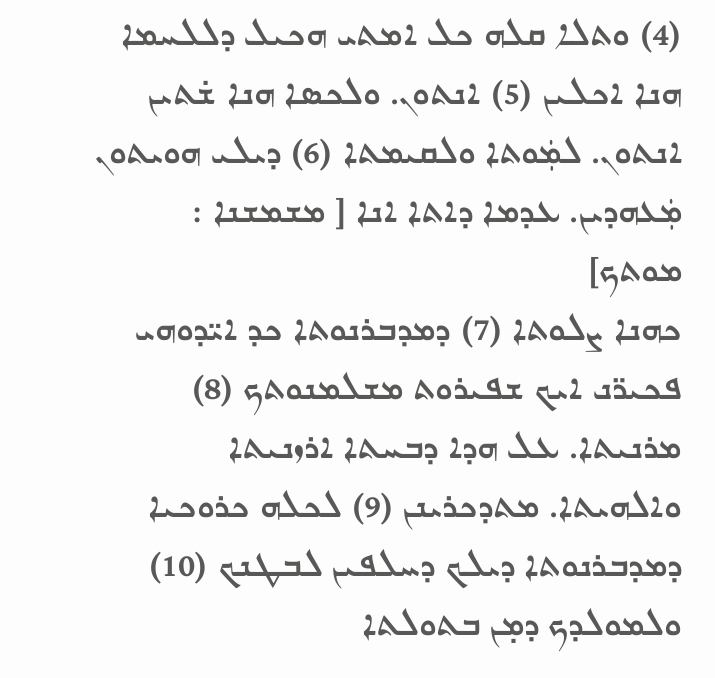(4) ܘܬܠܐ ܩܠܗ ܟܠ ܐܡܬܝ ܗܟܝܠ ܕܠܠܚܡܐ ܗܢܐ ܐܟܠܝܢ (5) ܐܢܬܘܢ. ܘܠܟܣܐ ܗܢܐ ܫ̇ܬܝܢ ܐܢܬܘܢ. ܠܡܲܘܬܐ ܘܠܩܝܡܬܐ (6) ܕܝܠܝ ܗܘܝܬܘܢ ܡܲܥܗܕܝܢ. ܥܕܡܐ ܕܐܬܐ ܐܢܐ [ ܡܫܡܫܢܐ : ܡܘܬܟ]
ܟܗܢܐ ܨܠܘܬܐ (7) ܕܡܕܒܪܢܘܬܐ ܟܕ ܐܝ̈ܕܘܗܝ ܦܟܝܪ̈ܢ ܐܝܟ ܫܦܝܪܘܬ ܡܫܠܡܢܘܬܟ (8) ܡܪܢܝܬܐ. ܥܠ ܗܕܐ ܕܒܚܬܐ ܐܪܙܢܝܬܐ ܘܐܠܗܝܬܐ. ܡܬܕܟܪܝܢܢ (9) ܠܟܠܗ ܟܪܘܟܝܐ ܕܡܕܒܪܢܘܬܐ ܕܝܠܟ ܕܚܠܦܝܢ ܠܒܛܢܟ (10) ܘܠܡܘܠܕܟ ܕܡ̣ܢ ܒܬܘܠܬܐ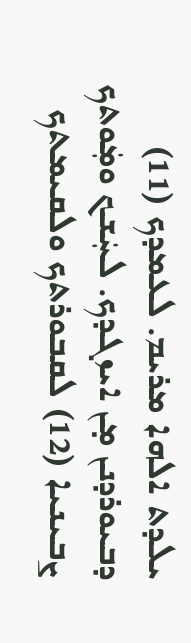ܝܠܕܬ ܐܠܗܐ ܡܪܝܡ. ܠܥܡܕܟ (11) ܕܒܝܘܪܕܢܢ ܡ̣ܢ ܐܝܙܓܕܟ. ܠܚܲܫܟ ܘܡܲܘܬܟ ܨܒܝܢܝܐ (12) ܠܩܒܘܪܬܟ ܘܠܩܝܡܬܟ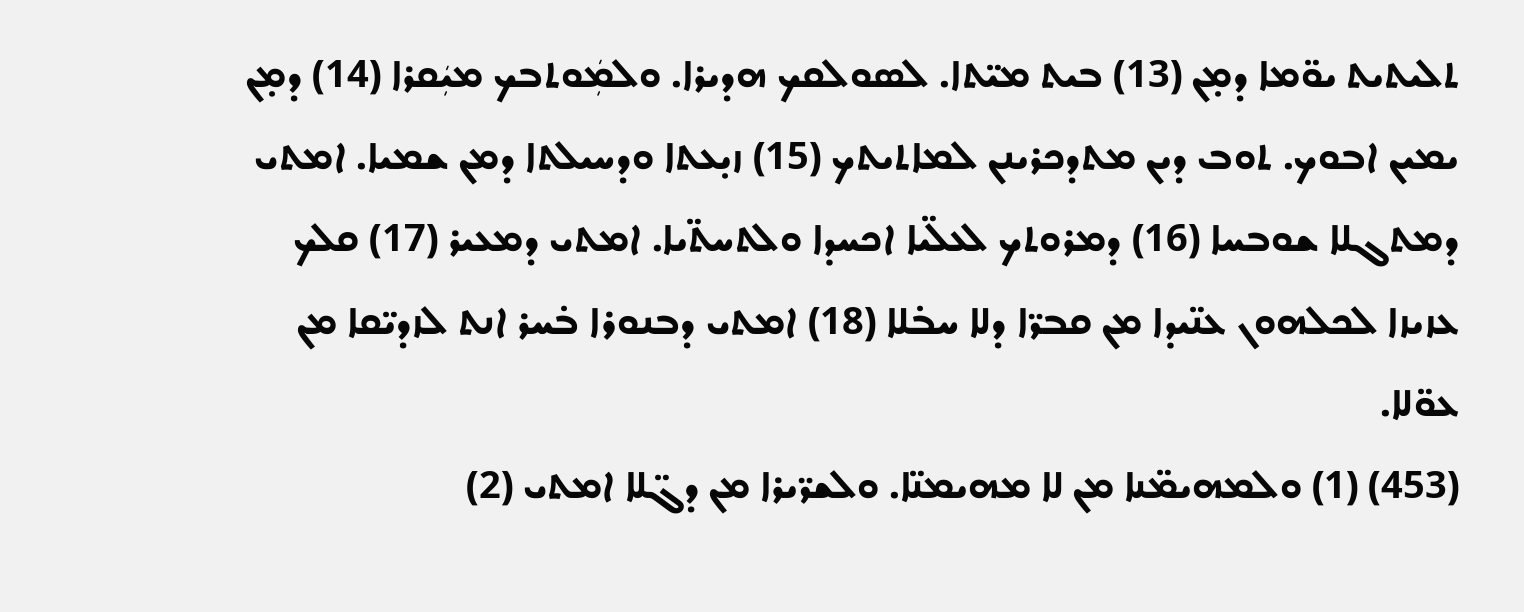ܬܠܝܬܝܬ ܝܘ̈ܡܐ ܕܡ̣ܢ (13) ܒܝܬ ܡܝ̈ܬܐ. ܠܣܘܠܩܟ ܗܕܝܪܐ. ܘܠܡܲܘܬܒܟ ܡܝܲܩܪܐ (14) ܕܡ̣ܢ ܝܡܝܢ ܐܒܘܟ. ܬܘܒ ܕܝܢ ܡܬܕܟܪܝܢܢ ܠܡܐܬܝܬܟ (15) ܙܝ̣ܥܬܐ ܘܕܚܝܠܬܐ ܕܡܢ ܫܡܝܐ. ܐܡܬܝ ܕܡܬܓܠܐ ܫܘܒܚܐ (16) ܕܡܪܘܬܟ ܠܥܠ̈ܝܐ ܐܟܚܕܐ ܘܠܬܚܬ̈ܝܐ. ܐܡܬܝ ܕܡܥܝܪ (17) ܩܠܟ ܥܙܝܙܐ ܠܟܠܗܘܢ ܥܢ̈ܝܕܐ ܡܢ ܩܒܪ̈ܐ ܕܠܐ ܚܒ̇ܠܐ (18) ܐܡܬܝ ܕܒܢܘܪܐ ܒ̇ܚܪ ܐܢܬ ܠܙܕܝ̈ܩܐ ܡܢ ܥܘ̈ܠܐ.
(453) (1) ܘܠܡܗܝܡ̈ܢܐ ܡܢ ܠܐ ܡܗܝܡܢ̈ܐ. ܘܠܫܪ̈ܝܪܐ ܡܢ ܕܓ̈ܠܐ ܐܡܬܝ (2)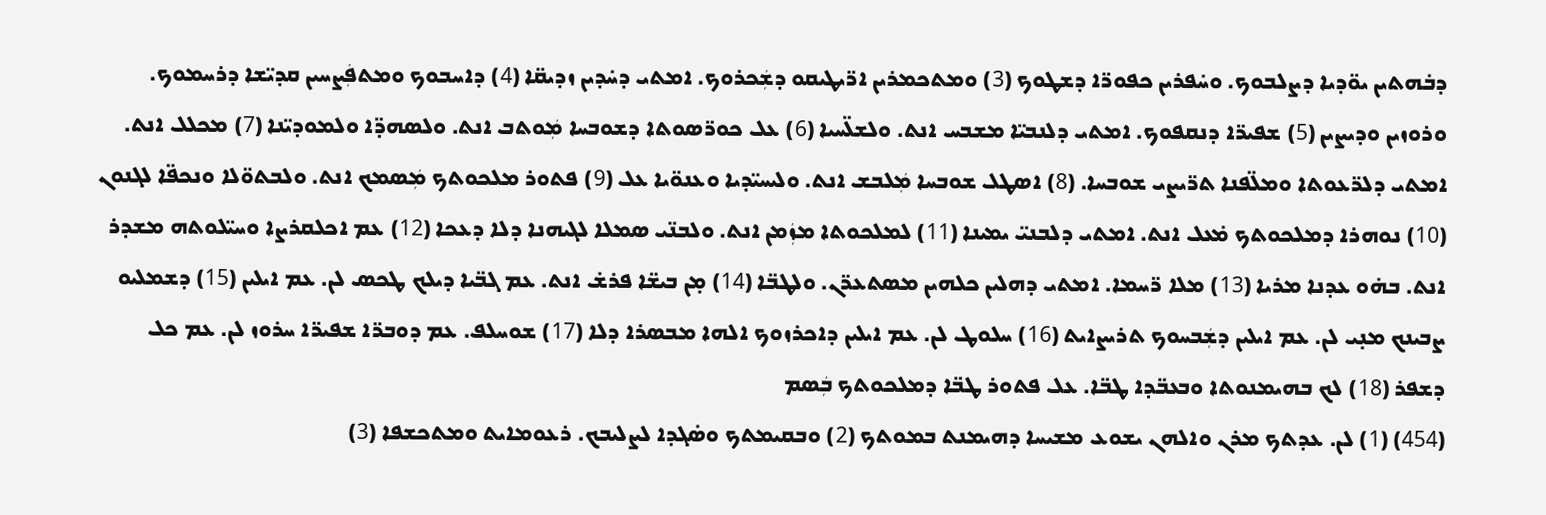ܕܒ̇ܗܬܝܢ ܝܘ̈ܕܝܐ ܕܨܠܒܘܟ. ܘܚ̇ܦܪܝܢ ܟܦܘܪ̈ܐ ܕܫܛܘܟ (3) ܘܡܬܟܡܪܝܢ ܐܪ̈ܝܛܝܩܘ ܕܫܲܟܪܘܟ. ܐܡܬܝ ܕܚ̇ܕܝܢ ܙܕܝܩ̈ܐ (4) ܕܐܚܒܘܟ ܘܡܬܦܲܨܚܝܢ ܩܕܝ̈ܫܐ ܕܪܚܡܘܟ. ܘܪܘܙܝܢ ܘܕܝܨܝܢ (5) ܫܦܝܪ̈ܐ ܕܢܩܦܘܟ. ܐܡܬܝ ܕܠܢܒܝ̈ܐ ܡܫܒܚ ܐܢܬ. ܘܠܫܠ̈ܚܝܐ (6) ܥܠ ܟܘܪ̈ܣܘܬܐ ܕܫܘܒܚܐ ܡܲܘܬܒ ܐܢܬ. ܘܠܣܗܕ̈ܐ ܘܠܡܘܕܝ̈ܢܐ (7) ܡܟܠܠ ܐܢܬ. ܐܡܬܝ ܕܠܪ̈ܥܘܬܐ ܘܡܠ̈ܦܢܐ ܬܪ̈ܝܨܝ ܫܘܒܚܐ. (8) ܐܣܛܠ ܫܘܒܚܐ ܡܲܠܒܫ ܐܢܬ. ܘܠܝܚܝ̈ܕܝܐ ܘܥܢܘ̈ܝܐ ܥܠ (9) ܦܬܘܪ ܡܠܟܘܬܟ ܡܲܣܡܟ ܐܢܬ. ܘܠܒܬܘ̈ܠܐ ܘܢܟܦ̈ܐ ܠܓܢܘܢ (10) ܢܘܗܪܐ ܕܡܠܟܘܬܟ ܡ̇ܥܠ ܐܢܬ. ܐܡܬܝ ܕܠܒܢܝ̈ ܝܡܝܢܐ (11) ܠܡܠܟܘܬܐ ܡܙܲܡܢ ܐܢܬ. ܘܠܒܢ̈ܝ ܣܡܠܐ ܠܓܝܗܢܐ ܕܠܐ ܕܥܟܐ (12) ܥܡ ܐܟܠܩܪܨܐ ܘܚܝ̈ܠܘܬܗ ܡܫܕܪ ܐܢܬ. ܒܗ̇ܘ ܥܕܢܐ ܡܪܝܐ (13) ܡܠܐ ܪ̈ܚܡܐ. ܐܡܬܝ ܕܗܠܝܢ ܟܠܗܝܢ ܡܣܬܥܪ̈ܢ. ܘܠܛܒ̈ܐ (14) ܡ̣ܢ ܒܝܫ̈ܐ ܦܪܫ̇ ܐܢܬ. ܥܡ ܓܒ̈ܝܐ ܕܝܠܟ ܛܟܣ ܠܢ. ܥܡ ܐܝܠܝܢ (15) ܕܫܡܠܝܘ ܨܒܝܢܟ ܡܢ̣ܝ ܠܢ. ܥܡ ܐܝܠܝܢ ܕܫܲܒܚܘܟ ܬܪܝܨܐܝܬ (16) ܚܠܘܛ ܠܢ. ܥܡ ܐܝܠܝܢ ܕܐܟܪܙܘܟ ܐܠܗܐ ܡܒܣܪܐ ܕܠܐ (17) ܫܘܚܠܦ. ܥܡ ܕܘܒܪ̈ܐ ܫܦܝܪ̈ܐ ܚܪܘܙ ܠܢ. ܥܡ ܟܠ ܕܫܦܪ (18) ܠܟ ܒܗܝܡܢܘܬܐ ܘܒܥܒ̈ܕܐ ܛܒ̈ܐ. ܥܠ ܦܬܘܪ ܛܒ̈ܐ ܕܡܠܟܘܬܟ ܒܲܣܡ
(454) (1) ܠܢ. ܥܕܬܟ ܡܪܢ ܘܐܠܗܢ ܝܫܘܥ ܡܫܝܚܐ ܕܗܝܡܢܬ ܒܡܘܬܟ (2) ܘܒܩܝܡܬܟ ܘܣ̇ܓܕܐ ܠܨܠܝܒܟ. ܪܥܘܡܐܝܬ ܘܡܬܟܫܦܐ (3)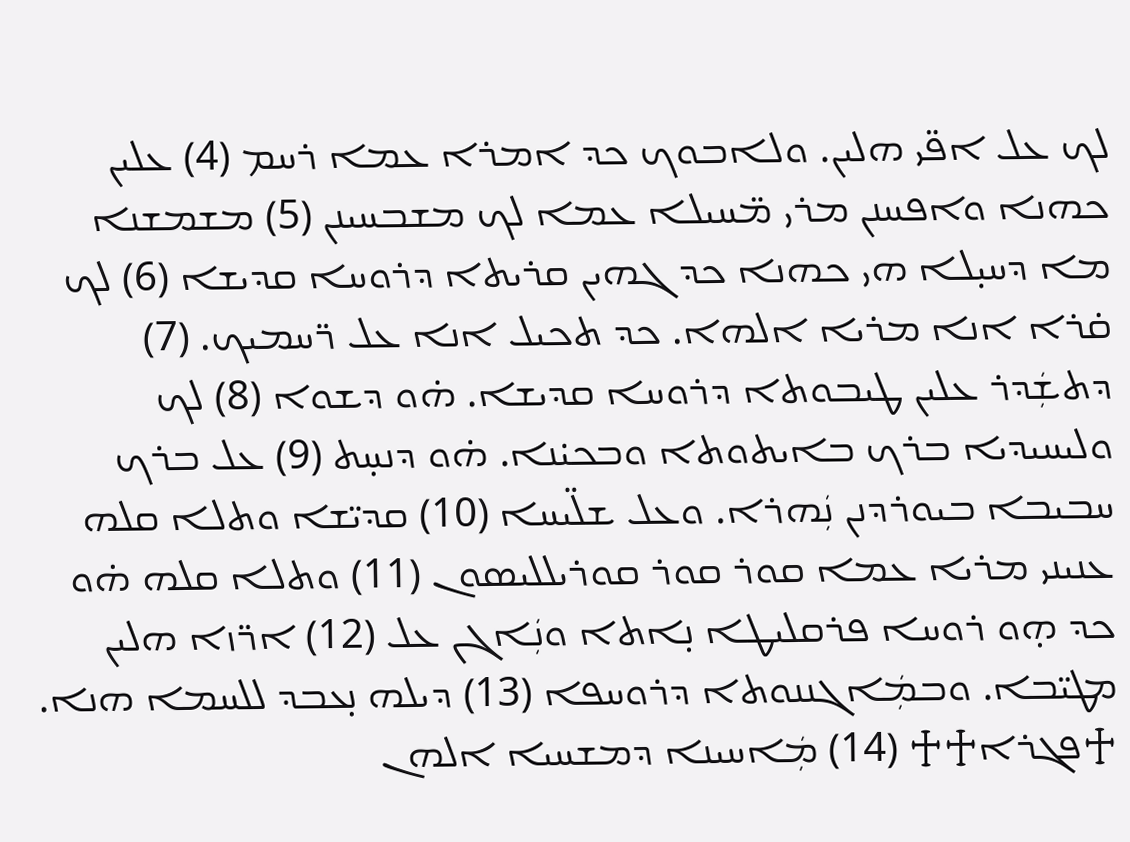ܠܟ ܥܠ ܐܦ̈ܝ ܗܠܝܢ. ܘܠܐܒܘܟ ܟܕ ܐܡܪܐ ܥܡܐ ܪܚܡ (4) ܥܠܝܢ ܟܗܢܐ ܘܐܦܚܢܢ ܡܪܝ ܡ̈ܚܝܠܐ ܥܡܐ ܠܟ ܡܫܒܚܝܢܢ (5) ܡܫܡܫܢܐ ܡܐ ܕܚܝ̣ܠܐ ܗܝ ܟܗܢܐ ܟܕ ܓܗܝܢ ܩܪܝܬܐ ܕܪܘܚܐ ܩܕܝܫܐ (6) ܠܟ ܩ̇ܪܐ ܐܢܐ ܡܪܝܐ ܐܠܗܐ. ܟܕ ܬܟܝܠ ܐܢܐ ܥܠ ܪ̈ܚܡܝܟ. (7) ܕܬܫܲܕܪ ܥܠܝܢ ܛܝܒܘܬܐ ܕܪܘܚܐ ܩܕܝܫܐ. ܗ̇ܘ ܕܫܘܐ (8) ܠܟ ܘܠܝܚܝܕܝܐ ܒܪܟ ܒܐܝܬܘܬܐ ܘܒܟܝ̇ܢܐ. ܗ̇ܘ ܕܢܚ̣ܬ (9) ܥܠ ܒܪܟ ܚܒܝܒܐ ܒܝܘܪܕܢܢ ܢܲܗܪܐ. ܘܥܠ ܫܠ̈ܝܚܐ (10) ܩܕܝ̈ܫܐ ܘܬܠܐ ܩܠܗ ܥܢܝܢܝ ܡܪܝܐ ܥܡܐ ܩܘܪ ܩܘܪ ܩܘܪܝܠܠܝܣܘܢ (11) ܘܬܠܐ ܩܠܗ ܗ̇ܘ ܟܕ ܗ̣ܘ ܪܘܚܐ ܦܪܩܠܝܛܐ ܢ̣ܐܬܐ ܘܢܲܐܓܢ ܥܠ (12) ܐܪ̈ܙܐ ܗܠܝܢ ܡܛܝ̈ܒܐ. ܘܒܡܲܐܓܢܢܘܬܐ ܕܪܘܚܦܐ (13) ܕܝܠܗ ܢ̣ܥܒܕ ܠܠܚܡܐ ܗܢܐ. ♱ܦܓܪܐ♱♱ (14) ܡܲܐܚܝܢܐ ܕܡܫܚܝܐ ܐܠܗܢ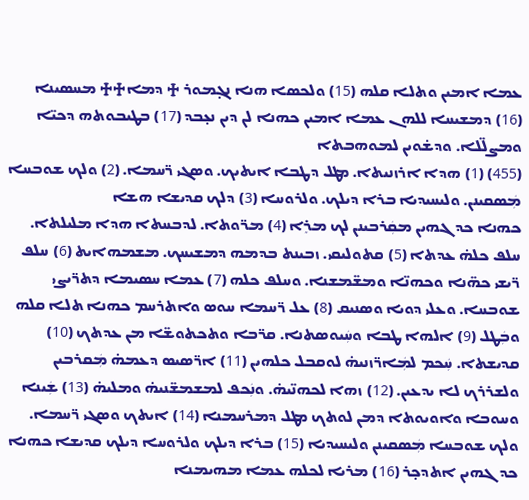ܥܡܐ ܐܡܝܢ ܘܬܠܐ ܩܠܗ (15) ܘܠܟܣܐ ܗܢܐ ܢܓ̣ܡܘܪ ♱ ܕܡܐ♱♱ ܡܚܣܝܢܐ (16) ܕܡܫܝܚܐ ܠܠܗܢ ܥܡܐ ܐܡܝܢ ܟܗܢܐ ܠܢ ܕܝܢ ܢܥ̣ܒܕ (17) ܒܛܝܒܘܬܗ ܕܟܝ̈ܐ ܘܡܨܠ̈ܠܐ. ܘܕܫ̇ܘܝܢ ܠܡܘܗܒܬܐ
(455) (1) ܗܕܐ ܐܪܙܢܝܬܐ. ܡܛܠ ܕܛܒܐ ܐܝܬܝܟ. ܘܣܓܝ ܪ̈ܚܡܐ. (2) ܘܠܟ ܫܘܒܚܐ ܡܲܣܩܝܢܢ. ܘܠܝܚܝܕܝܐ ܒܪܐ ܕܝܠܟ. ܘܠܪܘܚܐ (3) ܕܠܟ ܩܕܝܫܐ ܗܫܐ
ܟܗܢܐ ܟܕ ܓܗܝܢ ܡܩܲܪܒܝܢܢ ܠܟ ܡܪܸܐ (4) ܡܪ̈ܘܬܐ. ܠܕܒܚܬܐ ܗܕܐ ܡܠܝܠܬܐ. ܚܠܦ ܟܠܗ̇ ܥܕܬܐ (5) ܩܬܘܠܝܩܝ. ܙܒܝܢܬ ܒܕܡܗ ܕܡܫܝܚܟ. ܡܫܡܗܐܝܬ (6) ܚܠܦ ܪ̈ܝܫܝ ܟܗ̈ܢܐ ܘܟܗܢ̈ܐ ܘܡܫ̈ܡܫܢܐ. ܘܚܠܦ ܟܠܗ (7) ܥܡܐ ܚܣܝܡܐ ܕܬܪ̈ܝܨܝ ܫܘܒܚܐ. ܘܥܠܝ ܕܘܝܐ ܘܣܢܝܩ (8) ܥܠ ܪ̈ܚܡܐ ܚܘܣ ܘܐܬܪܚܡ ܟܗܢܐ ܬܠܐ ܩܠܗ ܘܒܲܛܠ (9) ܐܠܗܐ ܛܒܐ ܘܚܲܝܘܣܬܢܐ. ܩܪ̈ܒܐ ܘܬܟܬܘܫ̈ܐ ܡܢ ܥܕܬܟ (10) ܩܕܝܫܬܐ. ܚܲܟܡ ܠܡܲܐܪ̈ܙܢܝܗ̇ ܠܘܩܒܠ ܟܠܗܝܢ (11) ܐܪ̈ܣܝܣ ܕܥܡܗ̇ ܡܲܩܪܒܝܢ ܘܠܫܪܪܟ ܠܐ ܝܕܥܝܢ. (12) ܙܗܐ ܠܟܗܢ̈ܝܗ̇. ܘܢܲܟܦ ܠܡܫܡܫ̈ܢܝܗ̇ ܘܡܠܝܗ̇ (13) ܫܲܝܢܐ ܘܚܘܒܐ ܘܐܘܝܘܬܐ ܕܡܢ ܠܘܬܟ ܡܛܠ ܕܡܪܚܡܢܐ (14) ܐܝܬܟ ܘܣܓܝ ܪ̈ܚܡܐ. ܘܠܟ ܫܘܒܚܐ ܡܲܣܩܝܢܢ ܘܠܝܚܝܕܝܐ (15) ܒܪܐ ܕܝܠܟ ܘܠܪܘܚܐ ܕܝܠܟ ܩܕܝܫܐ ܟܗܢܐ ܟܕ ܓܗܝܢ ܐܬܕܟ̣ܪ (16) ܡܪܝܐ ܠܟܠܗ ܥܡܐ ܡܗܝܡܢܐ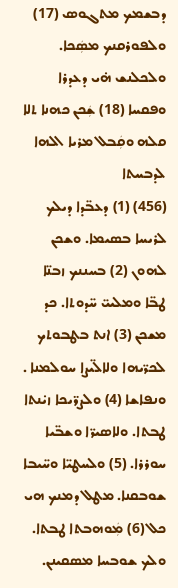ܕܒܫܡܟ ܡܬܓܘܣ (17) ܘܠܦܘܪܩܢܟ ܡܣܲܟܐ. ܘܠܟܠܢܫ ܗ̇ܝ ܕܥܕܪܐ ܘܦܩܚܐ (18) ܫܲܟܢ ܟܗܢܐ ܬܠܐ ܩܠܗ ܘܩܲܒܠ ܡܪܝܐ ܐܠܗܐ ܠܕܒܚܬܐ
(456) (1) ܕܥܒ̈ܕܐ ܕܝܠܟ ܠܪܝܚܐ ܒܣܝܡܐ. ܘܫܟܢ ܠܗܘܢ (2) ܒܚܢܢܟ ܙܒܢ̈ܐ ܛܒ̈ܐ ܘܡܠܝܝ̈ ܚ̈ܕܘܬܐ. ܟܕ ܡܫܟܢ (3) ܐܢܬ ܒܛܒܘܬܟ ܠܟܪ̈ܝܗܐ ܘܠܐܠ̈ܝܨܐ ܚܘܠܡܢܐ . ܘܢܦܐܫܐ (4) ܘܠܨܪ̈ܝܟܐ ܙܝ̇ܢܬܐ ܛܒܬܐ. ܘܠܐܣܝܪ̈ܐ ܘܫܒ̈ܝܐ ܚܘܪܪܐ. (5) ܘܠܚܛܝ̈ܐ ܘܚ̈ܝܒܐ ܫܘܒܩܢܐ. ܡܛܠ ܕܡܢܟ ܗܝ ܟܠ (6) ܡܲܘܗܒܬܐ ܛܒܬܐ. ܘܠܟ ܫܘܒܚܐ ܡܣܩܝܢܢ.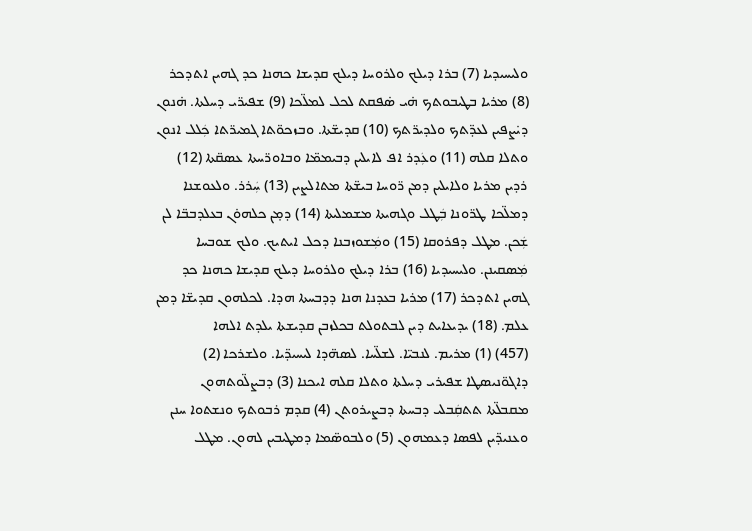ܘܠܝܚܝܕܝܐ (7) ܒܪܐ ܕܝܠܟ ܘܠܪܘܚܐ ܕܝܠܟ ܩܕܝܫܐ ܟܗܢܐ ܟܕ ܓܗܝܢ ܐܬܕܟܪ (8) ܡܪܝܐ ܒܛܝܒܘܬܟ ܗ̇ܝ ܣ̇ܦܩܬ ܠܟܠ ܠܡܠ̈ܟܐ (9) ܫܦܝܪ̈ܝ ܕܚܠܬܐ. ܗ̇ܢܘܢ ܕܝ̇ܨܦܝܢ ܠܥܕ̈ܬܟ ܘܠܕܝܪ̈ܬܟ (10) ܩܕܝܫ̈ܬܐ. ܘܒܙܟܘ̈ܬܐ ܓܡܝܪ̈ܬܐ ܟܲܠܠ ܐܢܘܢ ܘܬܠܐ ܩܠܗ (11) ܘܥܲܕܪ ܐܦ ܠܐܝܠܝܢ ܕܒܝܡܡ̈ܐ ܘܒܐܘܪ̈ܚܬܐ ܥܣܩ̈ܬܐ (12) ܪܕܝܢ ܡܪܝܐ ܘܠܐܝܠܝܢ ܕܡܢ ܪ̈ܘܚܐ ܒܝܫ̈ܬܐ ܡܬܐܠܨܝܢ (13) ܚܲܪܪ. ܘܠܥܘܫܢܐ ܕܡܠ̈ܟܐ ܛܪ̈ܘܢܐ ܒܲܛܠ ܘܓܗܝܬܐ ܡܫܡܠܝܬܐ (14) ܕܡ̣ܢ ܟܠܗܘ̇ܢ ܒܥܠܕܒܒ̈ܐ ܠܢ ܫܲܟܢ. ܡܛܠ ܕܦܪܘܩܐ (15) ܘܡܲܫܘܙܒܢܐ ܕܟܠ ܐܝܬܝܟ. ܘܠܟ ܫܘܒܚܐ ܡܲܣܩܝܢܢ. ܘܠܝܚܝܕܝܐ (16) ܒܪܐ ܕܝܠܟ ܘܠܪܘܚܐ ܕܝܠܟ ܩܕܝܫܐ ܟܗܢܐ ܟܕ ܓܗܝܢ ܐܬܕܟܪ (17) ܡܪܝܐ ܒܥܕܢܐ ܗܢܐ ܕܕܒܚܬܐ ܗܕܐ. ܠܟܠܗܘܢ ܩܕܝܫ̈ܐ ܕܡܢ ܥܠܡ. (18) ܝܕܝܥܐܝܬ ܕܝܢ ܠܒܬܘܠܬ ܒܟܠܙܒܢ ܩܕܝܫܬܐ ܝܠܕܬ ܐܠܗܐ
(457) (1) ܡܪܝܡ. ܠܢܒܝ̈ܐ. ܠܫܠ̈ܚܐ. ܠܣܗ̈ܕܐ ܠܝܚܝܕ̈ܝܐ. ܘܠܫܪܟܐ (2) ܕܐܓܘ̈ܢܝܣܛܐ ܫܦܝܪܝ ܕܚܠܬܐ ܘܬܠܐ ܩܠܗ ܐܝܟܢܐ (3) ܕܒܨܠ̈ܘܬܗܘܢ ܡܩܒܠ̈ܬܐ ܬܬܩܲܒܠܝ ܕܒܚܬܐ ܕܒܨܝܪܘܬܢ (4) ܩܕܡ ܪܒܘܬܟ ܘܢܫܬܘܐ ܚܢܢ ܘܥܢܝܕ̈ܝܢ ܠܦܣܐ ܕܥܡܗܘܢ (5) ܘܠܒܘܣ̈ܡܐ ܕܡܛܝܒܝܢ ܠܗܘܢ. ܡܛܠ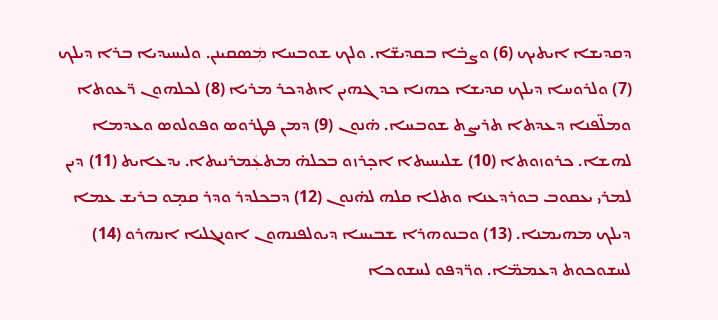ܕܩܕܝܫܐ ܐܝܬܝܟ (6) ܘܨܒ̇ܐ ܒܩܕܝܫ̈ܐ. ܘܠܟ ܫܘܒܚܐ ܡܲܣܩܝܢܢ. ܘܠܝܚܝܕܝܐ ܒܪܐ ܕܝܠܟ (7) ܘܠܪܘܚܐ ܕܝܠܟ ܩܕܝܫܐ ܟܗܢܐ ܟܕ ܓܗܝܢ ܐܬܕܟܪ ܡܪܝܐ (8) ܠܟܠܗܘܢ ܪ̈ܥܘܬܐ ܘܡܠ̈ܦܢܐ ܕܥܕܬܐ ܬܪܝܨܬ ܫܘܒܚܐ. ܗ̇ܢܘܢ (9) ܕܡܢ ܦܛܪܘܣ ܘܦܘܠܘܣ ܘܥܕܡܐ ܠܗܫܐ. ܟܪܘܙܘܬܐ (10) ܫܠܝܚܝܬܐ ܐܟ̣ܪܙܘ ܒܟܠܗ̇ ܡܬܥܲܡܪܢܝܬܐ. ܝܕܥܐܝܬ (11) ܕܝܢ ܠܡܪܝ ܝܥܩܘܒ ܒܘܪܕܥܢܐ ܘܬܠܐ ܩܠܗ ܠܗ̇ܢܘܢ (12) ܕܒܟܠܕܪ ܘܕܪ ܩܡ̣ܘ ܒܪܝܫ ܥܡܐ ܕܝܠܟ ܡܗܝܡܢܐ. (13) ܘܒܢܘܗܪܐ ܫܒܝܚܐ ܕܝܘܠܦܢܗܘܢ ܐܘܢܓܠܝܐ ܐܢܗܪܘ (14) ܠܚܫܘܟܘܬ ܕܥܡܡ̈ܐ. ܘܪ̈ܕܦܘ ܠܚܫܘܟܐ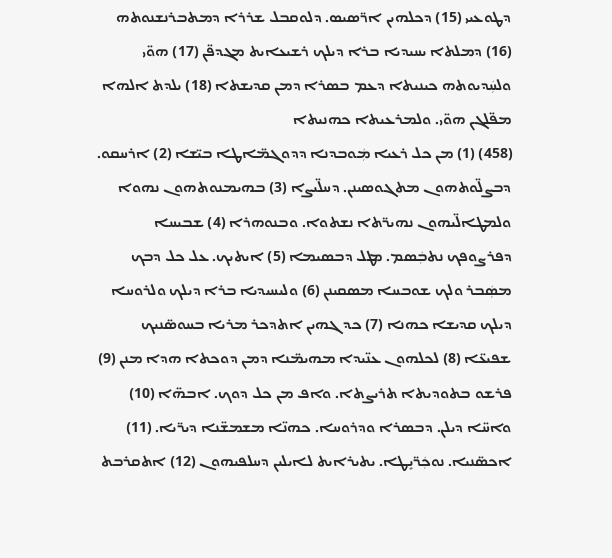ܕܛܘܥܝܝ (15) ܕܟܠܗܝܢ ܐܪ̈ܣܝܣ. ܕܠܘܩܒܠ ܫܪܪܐ ܕܡܬܒܪܢܫܢܘܬܗ (16) ܕܡܠܬܐ ܝܚܝܕܝܐ ܒܪܐ ܕܝܠܟ ܪܫܝܥܐܝܬ ܡܓܕܦ̈ܢ (17) ܗܘ̈ܝ ܘܠܚܲܕܝܘܬܗ ܟܝܢܝܬܐ ܕܥܡ ܒܣܪܐ ܕܡܢ ܩܕܝܫܬܐ (18) ܝܠܕܬ ܐܠܗܐ ܡܦ̈ܠܓܢ ܗܘ̈ܝ. ܘܠܡܪܥܝܬܐ ܟܗܢܝܬܐ
(458) (1) ܡܢ ܟܠ ܪܥܝܐ ܡܲܘܒܕܢܐ ܕܕܘܓܡ̈ܐܛܐ ܒܝ̈ܫܐ (2) ܐܪܚܩܘ. ܕܒܨܠ̈ܘܬܗܘܢ ܡܬܓܘܣܝܢܢ. ܕܚܠ̈ܝܨܐ (3) ܒܗܝܡܢܘܬܗܘܢ ܢܗܘܐ ܘܠܡܛܐܠ̈ܝܗܘܢ ܢܗܝܪ̈ܬܐ ܢܫܬܘܐ. ܘܒܢܘܗܪܐ (4) ܫܒܝܚܐ ܕܦܪܨܘܦܟ ܢܬܒܲܣܡ. ܡܛܠ ܕܒܣܝܡܐ (5) ܐܝܬܝܟ. ܥܠ ܟܠ ܕܒܟ ܡܣܲܒܪ ܘܠܟ ܫܘܒܚܐ ܡܣܩܝܢܢ (6) ܘܠܝܚܝܕܝܐ ܒܪܐ ܕܝܠܟ ܘܠܪܘܚܐ ܕܝܠܟ ܩܕܝܫܐ ܟܗܢܐ (7) ܟܕ ܓܗܝܢ ܐܬܕܟܪ ܡܪܝܐ ܒܚܘܣ̈ܢܝܟ ܫܦܝܥ̈ܐ (8) ܠܟܠܗܘܢ ܥܢ̈ܝܕܐ ܡܗܝܡ̈ܢܐ ܕܡܢ ܕܘܟܬܐ ܗܕܐ ܡܢܢ (9) ܦܪܫܘ ܒܬܘܕܝܬܐ ܬܪܝܨܬܐ. ܘܐܦ ܡܢ ܟܠ ܕܘܟ. ܐܒܗ̈ܐ (10) ܘܐܚ̈ܐ ܕܝܠܢ. ܕܒܣܪܐ ܘܕܪܘܚܐ. ܟܗܢ̈ܐ ܡܫܡܫ̈ܢܐ ܕܝܪ̈ܝܐ. (11) ܐܟܣ̈ܢܝܐ. ܢܘܟܲܪ̈ܝܻܛܐ. ܝܬܝܪܐܝܬ ܠܐܝܠܝܢ ܕܚܠܦܝܗܘܢ (12) ܐܬܩܪܒܬ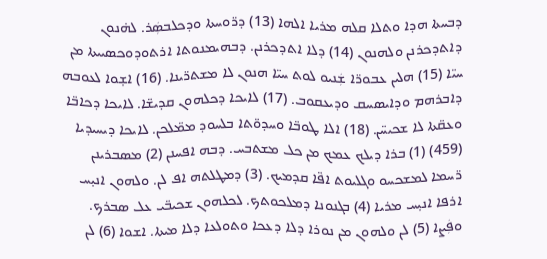ܕܒܚܬܐ ܗܕܐ ܘܬܠܐ ܩܠܗ ܡܪܝܐ ܐܠܗܐ (13) ܕܪ̈ܘܚܬܐ ܘܕܟܠܒܣܲܪ. ܠܗ̇ܢܘܢ ܕܐܬܕܟܪܢܢ ܘܠܗܢܘܢ (14) ܕܠܐ ܐܬܕܟܪܢܢ. ܕܒܗܝܡܢܘܬܐ ܐܪܬܘܕܘܟܣܝܝܬܐ ܡܢ ܚܝ̈ܐ (15) ܗܠܝܢ ܥܒܘܪ̈ܐ ܫܲܢܝܘ ܠܘܬ ܚܝ̈ܐ ܗܢܘܢ ܠܐ ܡܫܬܪ̈ܝܢܐ. (16) ܐܫ̣ܘܐ ܠܥܘܒܗ ܕܐܒܪܗܡ ܘܕܐܝܣܚܩ ܘܕܝܥܩܘܒ. (17) ܠܐܝܟܐ ܕܟܠܗܘܢ ܩܕܝܫ̈ܐ. ܠܐܝܟܐ ܕܟܐܒ̈ܐ ܘܥܩ̈ܬܐ ܠܐ ܫܟܝܚ̈ܢ. (18) ܐܠܐ ܛܘܒ̈ܐ ܘܚܕܘ̈ܬܐ ܒܠܚܘܕ ܡܡ̈ܠܟܢ. ܠܐܝܟܐ ܕܝܚܝܕܝܐ
(459) (1) ܒܪܐ ܕܝܠܟ ܥܡܟ ܡܢ ܟܠ ܡܫܬܒܚ. ܕܒܗ ܐܦܚܢܢ (2) ܡܣܒܪܝܢܢ ܪ̈ܚܡܐ ܠܡܫܟܚܘ ܘܓܠܝܘܬ ܐܦ̈ܐ ܩܕܡܝܟ. (3) ܕܡܛܠܬܗ ܐܦ ܠܢ. ܘܠܗܘܢ ܐܢܝ̣ܚ ܐܪܦܐ ܐܢܝ̣ܚ ܡܪܝܐ (4) ܒܓܢܘܢܐ ܕܡܠܟܘܬܟ. ܠܟܠܗܘܢ ܫܟܝܒ̈ܝ ܥܠ ܣܒܪܟ. ܘܦܲܨܐ (5) ܠܢ ܘܠܗܘܢ ܡܢ ܢܘܪܐ ܕܠܐ ܕܥܟܐ ܘܬܘܠܥܐ ܕܠܐ ܡܝܬܐ. ܐܫܘܐ (6) ܠܢ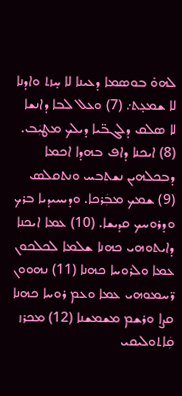ܠܗܘ̇ ܒܘܣܡܐ ܕܥܝܢܐ ܠܐ ܚ̣ܙܬ ܘܐܕܢܐ ܠܐ ܫܡܥ̣ܬ܇ (7) ܘܥܠ ܠܒܐ ܕܐܢܫܐ ܠܐ ܣܠܩ ܕܠܓܒ̈ܝܐ ܕܝܠܟ ܡܛܝܲܒ.
(8) ܐܝܟܢܐ ܕܐܦ ܒܗܕܐ ܐܟܡܐ ܕܒܟܠܗܝܢ ܢܫܬܒܚ ܘܢܬܩܠܣ (9) ܫܡܟ ܡܒܲܪܟܐ. ܘܕܝܚܝܕܝܐ ܒܪܟ ܘܕܪܘܚܟ ܩܕܝܫܐ. (10) ܥܡܐ ܐܝܟܢܐ ܕܐܝܬܘܗܝ ܟܗܢܐ ܫܠܡܐ ܠܟܠܟܘܢ ܥܡܐ ܘܠܪܘܚܐ ܟܗܢܐ (11) ܢܗܘܘܢ ܪ̈ܚܡܘܗܝ ܥܡܐ ܘܥܡ ܪܘܚܐ ܟܗܢܐ ܩܨܐ ܘܪܫܡ ܡܫܡܫܢܐ (12) ܡܟܪܙ ܩܲܐܬܘܠܝܩܝ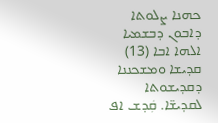ܟܗܢܐ ܨܠܘܬܐ ܕܐܒܘܢ ܕܒܫܡܝܐ ܐܠܗܐ ܐܒܐ (13) ܩܕܝܫܐ ܘܡܫܟܢܢܐ ܕܩܕܝܫܘܬܐ ܠܩܕܝܫ̈ܐ. ܩܲܕܫ ܐܦ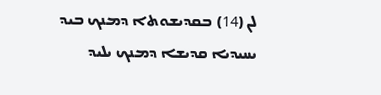ܠܢ (14) ܒܩܕܝܫܘܬܐ ܕܡܢܟ ܒܝܕ ܝܚܝܕܝܐ ܩܕܝܫܐ ܕܡܢܟ ܝܠܝܕ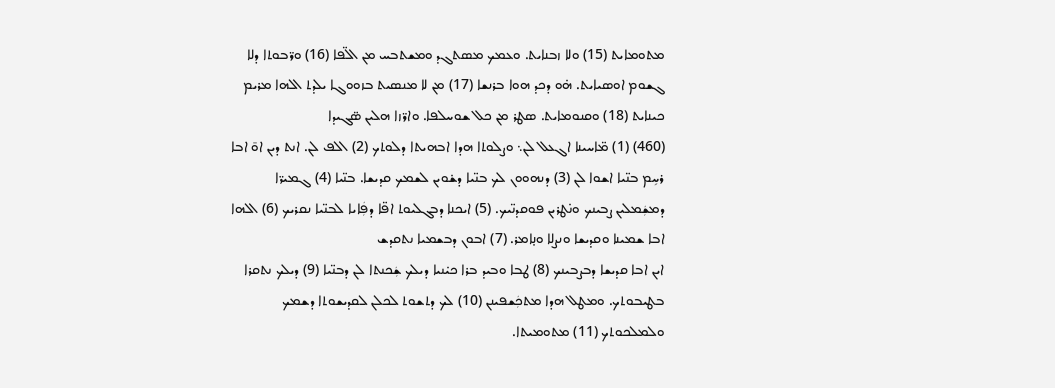ܡܬܘܡܐܝܬ (15) ܘܠܐ ܙܒܢܐܝܬ. ܘܥܡܟ ܡܣܬܓܕ ܘܡܫܬܒܚ ܡܢ ܐܠ̈ܦܐ (16) ܘܪ̈ܒܘܬܐ ܕܠܐ ܓܫܘܡ ܐܘܣܝܐܝܬ. ܗ̇ܘ ܕܟܕ ܗܘܐ ܒܪܢܫܐ (17) ܡܢ ܠܐ ܡܢܣܝܬ ܒܙܘܘܓܐ ܝܠܕܬ ܐܠܗܐ ܡܪܝܡ ܟܝܢܐܝܬ (18) ܘܩܢܘܡܐܝܬ. ܣܛܪ ܡܢ ܟܠ ܫܘܚܠܦܐ. ܘܐܪ̈ܙܐ ܗܠܝܢ ܣ̈ܓܝܕܐ
(460) (1) ܡ̈ܐܚܝܢܐ ܐܓܥܠ ܠܢ܆ ܘܨܠܘܬܐ ܗܕܐ ܐܒܗܝܬܐ ܕܠܘܬܟ (2) ܐܠܦ ܠܢ. ܐܢܬ ܕܝܢ ܐܘ̄ ܐܒܐ ܪܚܹܡ ܒܢ̈ܝܐ ܐܫܘܐ ܠܢ (3) ܕܢܗܘܘܢ ܠܟ ܒܢ̈ܝܐ ܕܫ̇ܘܝܢ ܠܫܡܟ ܩܕܝܫܐ. ܒܢ̈ܝܐ (4) ܓܡܝܪ̈ܐ ܕܡܫܲܡܠܝܢ ܨܒܝܢܟ ܘܢ̇ܛܪܝܢ ܦܘܩܕܢ̈ܝܟ. (5) ܐܝܟܢܐ ܕܒܓܠܝܘܬ ܐܦ̈ܐ ܕܦܲܐܝܐ ܠܒܢ̈ܝܐ ܢܩܪܝܟ (6) ܐܠܗܐ ܐܒܐ ܫܡܝܢܐ ܘܩܕܝܫܐ ܘܢܨܠܐ ܘܢ̣ܐܡܪ. (7) ܐܒܘܢ ܕܒܫܡܝܐ ܢܬܩܕܫ
ܐܝܢ ܐܒܐ ܩܕܝܫܐ ܕܒܨܒܝܢܟ (8) ܛܒܐ ܘܒܝܕ ܒܪܐ ܟܝ̇ܢܝܐ ܕܝܠܟ ܫܲܟܢܬܐ ܠܢ ܕܒܢ̈ܝܐ (9) ܕܝܠܟ ܢܬܩܪܐ ܒܛܝܒܘܬܟ. ܘܡܛܠ ܗܕܐ ܡܬܟܲܫܦܝܢܢ (10) ܠܟ ܕܬܫܘܬ ܠܟܠܢ ܠܩܕܝܫܘܬܐ ܕܫܡܟ ܘܠܡܠܟܘܬܟ (11) ܡܬܘܡܝܬܐ.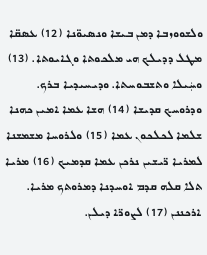ܘܠܫܘܘܙܒܐ ܕܡܢ ܒܝܫܐ ܘܢܣܝܘ̈ܢܐ (12) ܥܣܩ̈ܐ ܡܛܠ ܕܕܝܠܟ ܗܝ ܡܠܟܘܬܐ ܘܓܐܝܘܬܐ. (13) ܘܚܲܝܠܐ ܘܬܫܒܘܚܬܐ. ܘܕܝܚܝܕܝܐ ܒܪܟ. ܘܕܪܘܚܟ ܩܕܝܫܐ (14) ܗܫܐ ܥܡܐ ܐܡܝܢ ܟܗܢܐ ܫܠܡܐ ܠܟܠܟܘܢ ܥܡܐ (15) ܘܠܪܘܚܐ ܡܫܡܫܢܐ ܠܡܪܝܐ ܪ̈ܝܫܝܢ ܢܪܟܢ ܥܡܐ ܩܕܡܝܟ (16) ܡܪܝܐ
ܬܠܐ ܩܠܗ ܩܕܡ ܐܘܚܕܢܐ ܕܡܪܘܬܟ ܡܪܝܐ. ܐܪܟܢܢܢ (17) ܠܨܘܪ̈ܐ ܕܝܠܢ.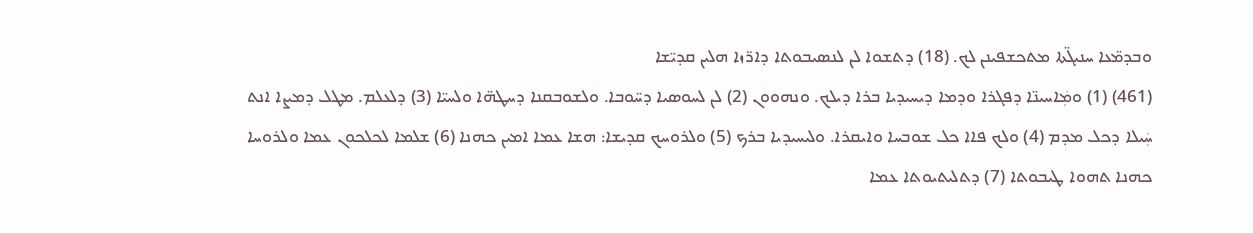ܘܒܕܡ̈ܥܐ ܚܢܝܓ̈ܬܐ ܡܬܟܫܦܝܢܢ ܠܟ. (18) ܕܬܫܘܐ ܠܢ ܠܢܣܝܒܘܬܐ ܕܐܪ̈ܙܐ ܗܠܝܢ ܩܕܝ̈ܫܐ
(461) (1) ܘܡܲܐܚܝܢ̈ܐ ܕܦܓܪܐ ܘܕܡܐ ܕܝܚܝܕܝܐ ܒܪܐ ܕܝܠܟ. ܘܢܗܘܘܢ (2) ܠܢ ܠܚܘܣܝܐ ܕܚ̈ܘܒܐ. ܘܠܫܘܒܩܢܐ ܕܚܛܗ̈ܐ ܘܠܚܝ̈ܐ (3) ܕܠܥܠܡ. ܡܛܠ ܕܡܨܐ ܐܢܬ ܚܲܝܠܐ ܕܟܠ ܡܕܡ (4) ܘܠܟ ܦܐܐ ܟܠ ܫܘܒܚܐ ܘܐܝܩܪܐ. ܘܠܝܚܝܕܝܐ ܒܪܟ (5) ܘܠܪܘܚܟ ܩܕܝܫܐ: ܗܫܐ ܥܡܐ ܐܡܝܢ ܟܗܢܐ (6) ܫܠܡܐ ܠܟܠܟܘܢ ܥܡܐ ܘܠܪܘܚܐ ܟܗܢܐ ܬܗܘܐ ܛܝܒܘܬܐ (7) ܕܬܠܝܬܝܘܬܐ ܥܡܐ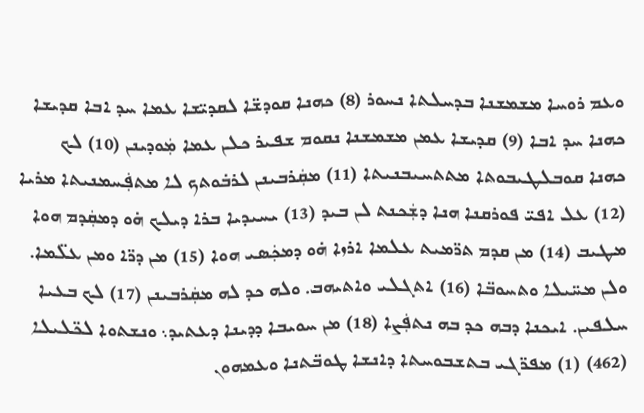ܘܥܡ ܪܘܚܐ ܡܫܡܫܢܐ ܒܕܚܠܬܐ ܢܚܘܪ (8) ܟܗܢܐ ܩܘܕܫ̈ܐ ܠܩܕܝ̈ܫܐ ܥܡܐ ܚܕ ܐܒܐ ܩܕܝܫܐ ܟܗܢܐ ܚܕ ܐܒܐ (9) ܩܕܝܫܐ ܥܡܢ ܡܫܡܫܢܐ ܢܩܘܡ ܫܦܝܪ ܟܠܢ ܥܡܐ ܡܲܘܕܝܢܢ (10) ܠܟ
ܟܗܢܐ ܩܘܒܠܛܝܒܘܬܐ ܡܬܬܚܝܒܢܝܬܐ (11) ܡܩܲܪܒܝܢܢ ܠܪܒ̇ܘܬܟ ܠܐ ܡܬܦܲܚܡܢܝܬܐ ܡܪܝܐ (12) ܥܠ ܐܦܝ̈ ܦܘܪܩܢܐ ܗܢܐ ܕܫܲܟܢܬ ܠܢ ܒܝܕ (13) ܝܚܝܕܝܐ ܒܪܐ ܕܝܠܟ ܗ̇ܘ ܕܡܩܲܕܡ ܗܘܐ ܡܛܝܒ (14) ܡܢ ܩܕܡ ܬܪ̈ܡܝܬ ܥܠܡܐ ܐܪܙܐ ܗ̇ܘ ܕܡܟܲܣܝ ܗܘܐ (15) ܡܢ ܕܪ̈ܐ ܘܡܢ ܥܠ̈ܡܐ. ܘܠܢ ܡܚ̈ܝܠܐ ܘܬܚܘܒ̈ܐ (16) ܐܬܓܠܝ ܘܐܬܝܗܒ. ܘܠܗ ܟܕ ܠܗ ܡܩܲܪܒܝܢܢ (17) ܠܟ ܒܥܝܐ ܚܠܦܝܢ. ܐܝܟܢܐ ܕܒܗ ܟܕ ܒܗ ܢܬܦܲܨܐ (18) ܡܢ ܚܘܝܒܐ ܕܕܝܢܐ ܕܥܬܝܕ܆ ܘܢܫܬܘܐ ܠܟ̈ܠܝܠܐ
(462) (1) ܡܦܪ̈ܓܝ ܒܬܫܒܘܚܬܐ ܕܐܢܫܐ ܛܘܒ̈ܬܢܐ ܘܥܡܗܘܢ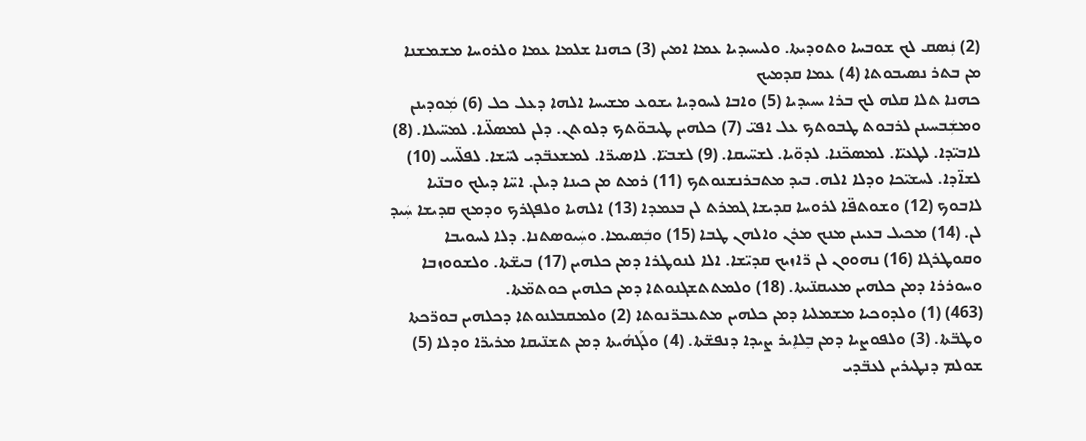(2) ܢܲܣܩ ܠܟ ܫܘܒܚܐ ܘܬܘܕܝܬܐ. ܘܠܝܚܝܕܝܐ ܥܡܐ ܐܡܝܢ (3) ܟܗܢܐ ܫܠܡܐ ܥܡܐ ܘܠܪܘܚܐ ܡܫܡܫܢܐ ܡܢ ܒܬܪ ܢܣܝܒܘܬܐ (4) ܥܡܐ ܩܕܡܝܟ
ܟܗܢܐ ܬܠܐ ܩܠܗ ܠܟ ܒܪܐ ܝܚܝܕܝܐ (5) ܘܐܒܐ ܠܚܘܕܝܐ ܝܫܘܥ ܡܫܝܚܐ ܐܠܗܐ ܕܥܠ ܟܠ (6) ܡܲܘܕܝܢܢ ܘܡܫܲܒܚܝܢܢ ܠܪܒܘܬ ܛܒܘܬܟ ܥܠ ܐܦܝ̈ (7) ܟܠܗܝܢ ܛܝܒܘ̈ܬܟ ܕܠܘܬܢ. ܕܠܢ ܠܡܣܠ̈ܝܐ. ܠܡܚ̈ܝܠܐ. (8) ܠܐܒܝ̈ܕܐ. ܠܛܥܝ̈ܐ. ܠܡܣܟ̈ܢܐ. ܠܕܘ̈ܝܐ. ܠܫܚ̈ܝܩܐ. (9) ܠܫܒܝ̈ܐ. ܠܐܣܝܪ̈ܐ. ܠܡܫܥܒ̈ܕܝ ܠܚ̈ܫܐ. ܠܦܠ̈ܚܝ (10) ܠܫܐ̈ܕܐ. ܠܚܫܝ̈ܟܐ ܘܕܠܐ ܐܠܗ. ܒܝܕ ܡܬܒܪܢܫܢܘܬܟ (11) ܪܡܬ ܡܢ ܟܝܢܐ ܕܝܠܢ. ܐܚ̈ܐ ܕܝܠܟ ܘܒܢ̈ܝܐ ܠܐܒܘܟ (12) ܘܫܘܬܦ̈ܐ ܠܪܘܚܐ ܩܕܝܫܐ ܓܡܪܬ ܠܢ ܒܥܡܕܐ (13) ܐܠܗܝܐ ܘܠܦܓܪܟ ܘܕܡܟ ܩܕܝܫܐ ܚܲܝܕ ܠܢ. (14) ܡܟܝܠ ܒܥܝܢܢ ܡܢܟ ܡܪܢ ܘܐܠܗܢ ܛܒܐ (15) ܘܒܲܣܝܡܐ. ܘܚܲܝܘܣܬܢܐ. ܕܠܐ ܠܚܘܝܒܐ ܘܩܘܛܪܓܐ (16) ܢܗܘܘܢ ܠܢ ܪ̈ܐܙܝܟ ܩܕܝ̈ܫܐ. ܐܠܐ ܠܢܘܛܪܐ ܕܡܢ ܟܠܗܝܢ (17) ܒܝܫ̈ܬܐ. ܘܠܫܘܘܙܒܐ ܘܚܘܪܪܐ ܕܡܢ ܟܠܗܝܢ ܡܥܝܩܢ̈ܝܬܐ. (18) ܘܠܡܬܬܫܓܢܘܬܐ ܕܡܢ ܟܠܗܝܢ ܟܘܬܡ̈ܬܐ.
(463) (1) ܘܠܕܘܟܝܐ ܡܫܡܠܝܐ ܕܡܢ ܟܠܗܝܢ ܡܬܥܒܪ̈ܢܘܬܐ (2) ܘܠܡܩܒܠܢܘܬܐ ܕܟܠܗܝܢ ܒܘܪ̈ܟܬܐ ܘܛܒ̈ܬܐ. (3) ܘܠܦܘܨܝܐ ܕܡܢ ܒܸܠܐܸܝܪ ܨܝܕܐ ܕܢܦܫ̈ܬܐ. (4) ܘܠܰܓܗܳܝܬܐ ܕܡܢ ܬܫܢ̈ܝܩܐ ܡܪܝܪ̈ܐ ܘܕܠܐ (5) ܫܘܠܡ ܕܢܛܝܪܝܢ ܠܥܒ̈ܕܝ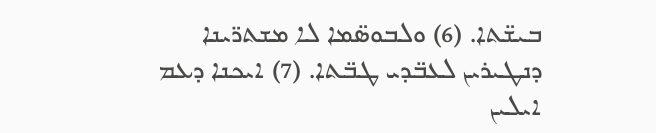ܒܝܫ̈ܬܐ. (6) ܘܠܒܘܣ̈ܡܐ ܠܐ ܡܫܬܪ̈ܝܢܐ ܕܢܛܝܪܝܢ ܠܥܒ̈ܕܝ ܛܒ̈ܬܐ. (7) ܐܝܟܢܐ ܕܥܡ ܐܝܠܝܢ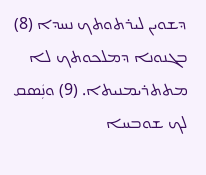ܕܫܘܝܢ ܠܝܪܬܘܬܟ ܢܚܕܐ (8) ܒܓܢܘܢܐ ܕܡܠܟܘܬܟ ܠܐ ܡܬܬܪܝܡܢܝܬܐ. (9) ܘܢܲܣܩ ܠܟ ܫܘܒܚܐ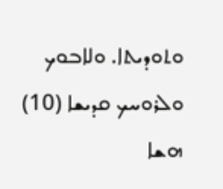ܘܬܘܕܝܬܐ. ܘܠܐܒܘܟ ܘܠܪܘܚܟ ܩܕܝܫܐ (10) ܗܫܐ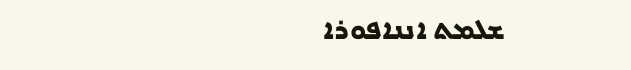ܫܠܡܬ ܐܢܢܐܦܘܪܐ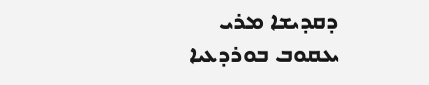ܕܩܕܝܫܐ ܡܪܝ ܝܥܩܘܒ ܒܘܪܕܥܝܐ